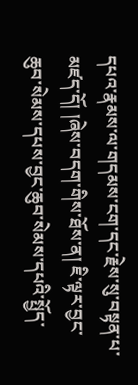དཔའ་རྣམས་ལ་གདམས་ངག་དང་རྗེས་སུ་བསྟན་པ་མཛད་དོ། །ཞེས་བདག་གིས་ཐོས་ན། ཇི་ལྟར་བྱང་ཆུབ་སེམས་དཔས་བྱང་ཆུབ་སེམས་དཔའི་སྤྱོད་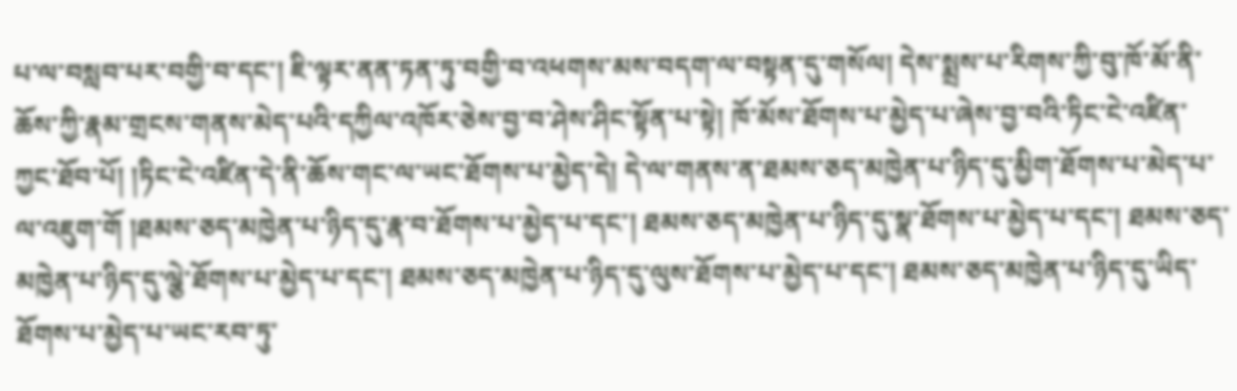པ་ལ་བསླབ་པར་བགྱི་བ་དང་། ཇི་ལྟར་ནན་ཏན་ཏུ་བགྱི་བ་འཕགས་མས་བདག་ལ་བསྟན་དུ་གསོལ། དེས་སྨྲས་པ་རིགས་ཀྱི་བུ་ཁོ་མོ་ནི་ཆོས་ཀྱི་རྣམ་གྲངས་གནས་མེད་པའི་དཀྱིལ་འཁོར་ཅེས་བྱ་བ་ཤེས་ཤིང་སྟོན་པ་སྟེ། ཁོ་མོས་ཐོགས་པ་མྱེད་པ་ཞེས་བྱ་བའི་ཏིང་ངེ་འཛིན་ཀྱང་ཐོབ་པོ། །ཏིང་ངེ་འཛིན་དེ་ནི་ཆོས་གང་ལ་ཡང་ཐོགས་པ་མྱེད་དེ། དེ་ལ་གནས་ན་ཐམས་ཅད་མཁྱེན་པ་ཉིད་དུ་མྱིག་ཐོགས་པ་མེད་པ་ལ་འཇུག་གོ །ཐམས་ཅད་མཁྱེན་པ་ཉིད་དུ་རྣ་བ་ཐོགས་པ་མྱེད་པ་དང་། ཐམས་ཅད་མཁྱེན་པ་ཉིད་དུ་སྣ་ཐོགས་པ་མྱེད་པ་དང་། ཐམས་ཅད་མཁྱེན་པ་ཉིད་དུ་ལྕེ་ཐོགས་པ་མྱེད་པ་དང་། ཐམས་ཅད་མཁྱེན་པ་ཉིད་དུ་ལུས་ཐོགས་པ་མྱེད་པ་དང་། ཐམས་ཅད་མཁྱེན་པ་ཉིད་དུ་ཡིད་ཐོགས་པ་མྱེད་པ་ཡང་རབ་ཏུ་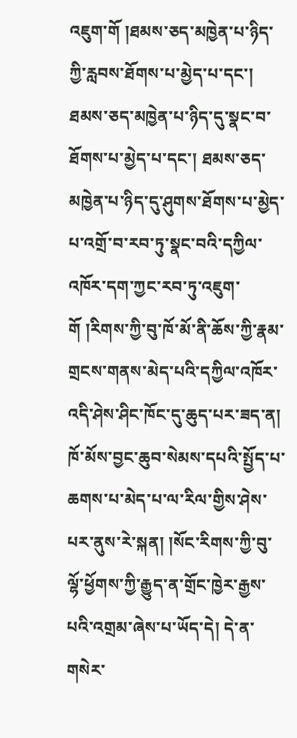འཇུག་གོ །ཐམས་ཅད་མཁྱེན་པ་ཉིད་ཀྱི་རླབས་ཐོགས་པ་མྱེད་པ་དང་། ཐམས་ཅད་མཁྱེན་པ་ཉིད་དུ་སྣང་བ་ཐོགས་པ་མྱེད་པ་དང་། ཐམས་ཅད་མཁྱེན་པ་ཉིད་དུ་ཤུགས་ཐོགས་པ་མྱེད་པ་འགྲོ་བ་རབ་ཏུ་སྣང་བའི་དཀྱིལ་འཁོར་དག་ཀྱང་རབ་ཏུ་འཇུག་གོ །རིགས་ཀྱི་བུ་ཁོ་མོ་ནི་ཆོས་ཀྱི་རྣམ་གྲངས་གནས་མེད་པའི་དཀྱིལ་འཁོར་འདི་ཤེས་ཤིང་ཁོང་དུ་ཆུད་པར་ཟད་ན། ཁོ་མོས་བྱང་ཆུབ་སེམས་དཔའི་སྤྱོད་པ་ཆགས་པ་མེད་པ་ལ་རིལ་གྱིས་ཤེས་པར་ནུས་རེ་སྐན། །སོང་རིགས་ཀྱི་བུ་ལྷོ་ཕྱོགས་ཀྱི་རྒྱུད་ན་གྲོང་ཁྱེར་རྒྱས་པའི་འགྲམ་ཞེས་པ་ཡོད་དེ། དེ་ན་གསེར་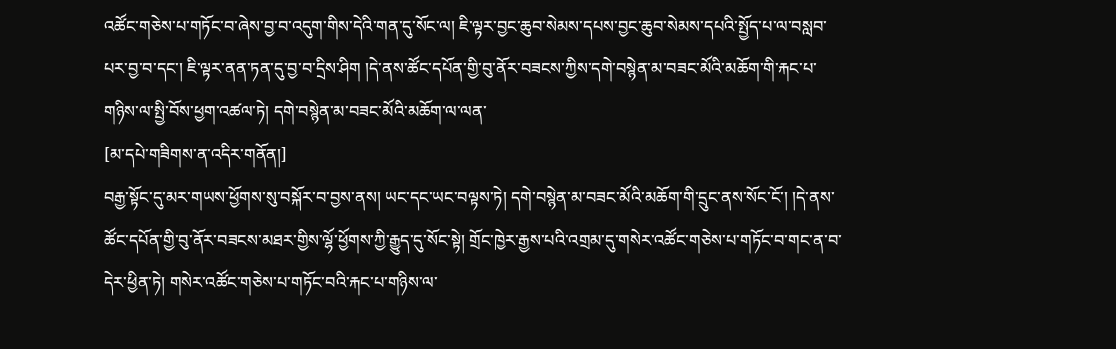འཚོང་གཅེས་པ་གཏོང་བ་ཞེས་བྱ་བ་འདུག་གིས་དེའི་གན་དུ་སོང་ལ། ཇི་ལྟར་བྱང་ཆུབ་སེམས་དཔས་བྱང་ཆུབ་སེམས་དཔའི་སྤྱོད་པ་ལ་བསླབ་པར་བྱ་བ་དང་། ཇི་ལྟར་ནན་ཏན་དུ་བྱ་བ་དྲིས་ཤིག །དེ་ནས་ཚོང་དཔོན་གྱི་བུ་ནོར་བཟངས་ཀྱིས་དགེ་བསྙེན་མ་བཟང་མོའི་མཆོག་གི་རྐང་པ་གཉིས་ལ་སྤྱི་བོས་ཕྱག་འཚལ་ཏེ། དགེ་བསྙེན་མ་བཟང་མོའི་མཆོག་ལ་ལན་
[མ་དཔེ་གཟིགས་ན་འདིར་གནོན།]
བརྒྱ་སྟོང་དུ་མར་གཡས་ཕྱོགས་སུ་བསྐོར་བ་བྱས་ནས། ཡང་དང་ཡང་བལྟས་ཏེ། དགེ་བསྙེན་མ་བཟང་མོའི་མཆོག་གི་དྲུང་ནས་སོང་ངོ་། །དེ་ནས་ཚོང་དཔོན་གྱི་བུ་ནོར་བཟངས་མཐར་གྱིས་ལྷོ་ཕྱོགས་ཀྱི་རྒྱུད་དུ་སོང་སྟེ། གྲོང་ཁྱེར་རྒྱས་པའི་འགྲམ་དུ་གསེར་འཚོང་གཅེས་པ་གཏོང་བ་གང་ན་བ་དེར་ཕྱིན་ཏེ། གསེར་འཚོང་གཅེས་པ་གཏོང་བའི་རྐང་པ་གཉིས་ལ་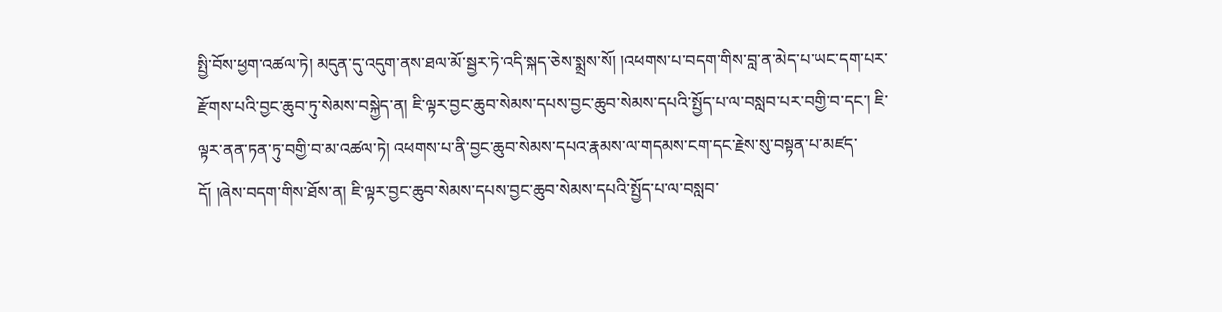སྤྱི་བོས་ཕྱག་འཚལ་ཏེ། མདུན་དུ་འདུག་ནས་ཐལ་མོ་སྦྱར་ཏེ་འདི་སྐད་ཅེས་སྨྲས་སོ། །འཕགས་པ་བདག་གིས་བླ་ན་མེད་པ་ཡང་དག་པར་རྫོགས་པའི་བྱང་ཆུབ་ཏུ་སེམས་བསྐྱེད་ན། ཇི་ལྟར་བྱང་ཆུབ་སེམས་དཔས་བྱང་ཆུབ་སེམས་དཔའི་སྤྱོད་པ་ལ་བསླབ་པར་བགྱི་བ་དང་། ཇི་ལྟར་ནན་ཏན་ཏུ་བགྱི་བ་མ་འཚལ་ཏེ། འཕགས་པ་ནི་བྱང་ཆུབ་སེམས་དཔའ་རྣམས་ལ་གདམས་ངག་དང་རྗེས་སུ་བསྟན་པ་མཛད་དོ། །ཞེས་བདག་གིས་ཐོས་ན། ཇི་ལྟར་བྱང་ཆུབ་སེམས་དཔས་བྱང་ཆུབ་སེམས་དཔའི་སྤྱོད་པ་ལ་བསླབ་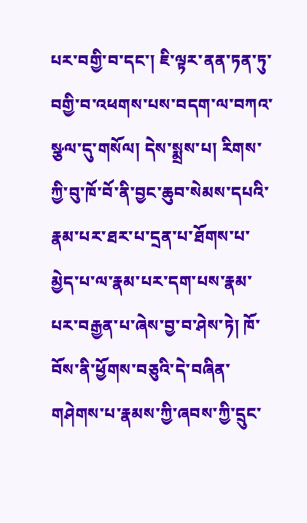པར་བགྱི་བ་དང་། ཇི་ལྟར་ནན་ཏན་ཏུ་བགྱི་བ་འཕགས་པས་བདག་ལ་བཀའ་སྩལ་དུ་གསོལ། དེས་སྨྲས་པ། རིགས་ཀྱི་བུ་ཁོ་བོ་ནི་བྱང་ཆུབ་སེམས་དཔའི་རྣམ་པར་ཐར་པ་དྲན་པ་ཐོགས་པ་མྱེད་པ་ལ་རྣམ་པར་དག་པས་རྣམ་པར་བརྒྱན་པ་ཞེས་བྱ་བ་ཤེས་ཏེ། ཁོ་བོས་ནི་ཕྱོགས་བཅུའི་དེ་བཞིན་གཤེགས་པ་རྣམས་ཀྱི་ཞབས་ཀྱི་དྲུང་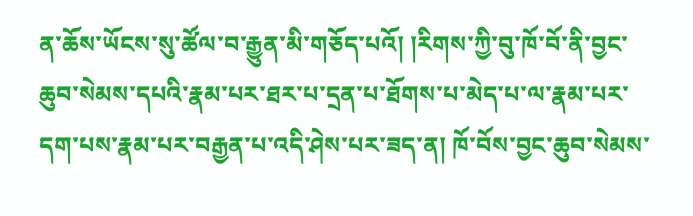ན་ཆོས་ཡོངས་སུ་ཚོལ་བ་རྒྱུན་མི་གཅོད་པའོ། །རིགས་ཀྱི་བུ་ཁོ་བོ་ནི་བྱང་ཆུབ་སེམས་དཔའི་རྣམ་པར་ཐར་པ་དྲན་པ་ཐོགས་པ་མེད་པ་ལ་རྣམ་པར་དག་པས་རྣམ་པར་བརྒྱན་པ་འདི་ཤེས་པར་ཟད་ན། ཁོ་བོས་བྱང་ཆུབ་སེམས་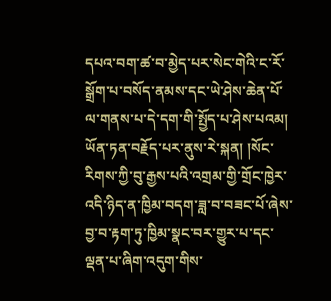དཔའ་བག་ཚ་བ་མྱེད་པར་སེང་གེའི་ང་རོ་སྒྲོག་པ་བསོད་ནམས་དང་ཡེ་ཤེས་ཆེན་པོ་ལ་གནས་པ་དེ་དག་གི་སྤྱོད་པ་ཤེས་པའམ། ཡོན་ཏན་བརྗོད་པར་ནུས་རེ་སྐན། །སོང་རིགས་ཀྱི་བུ་རྒྱས་པའི་འགྲམ་གྱི་གྲོང་ཁྱེར་འདི་ཉིད་ན་ཁྱིམ་བདག་ཟླ་བ་བཟང་པོ་ཞེས་བྱ་བ་རྟག་ཏུ་ཁྱིམ་སྣང་བར་གྱུར་པ་དང་ལྡན་པ་ཞིག་འདུག་གིས་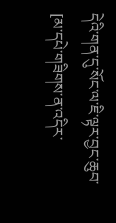དེའི་གན་དུ་སོང་ལ་ཇི་ལྟར་བྱང་ཆུབ་
[མ་དཔེ་གཟིགས་ན་འདིར་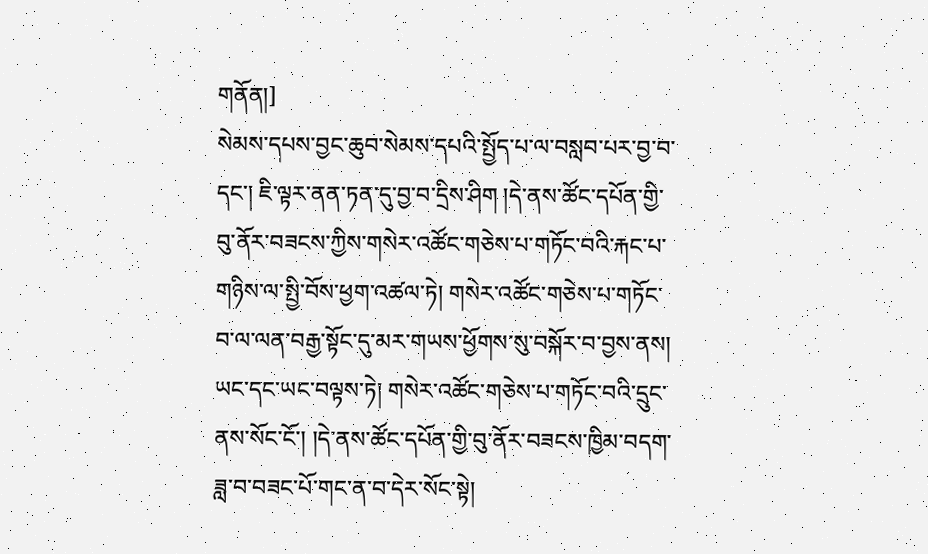གནོན།]
སེམས་དཔས་བྱང་ཆུབ་སེམས་དཔའི་སྤྱོད་པ་ལ་བསླབ་པར་བྱ་བ་དང་། ཇི་ལྟར་ནན་ཏན་དུ་བྱ་བ་དྲིས་ཤིག །དེ་ནས་ཚོང་དཔོན་གྱི་བུ་ནོར་བཟངས་ཀྱིས་གསེར་འཚོང་གཅེས་པ་གཏོང་བའི་རྐང་པ་གཉིས་ལ་སྤྱི་བོས་ཕྱག་འཚལ་ཏེ། གསེར་འཚོང་གཅེས་པ་གཏོང་བ་ལ་ལན་བརྒྱ་སྟོང་དུ་མར་གཡས་ཕྱོགས་སུ་བསྐོར་བ་བྱས་ནས། ཡང་དང་ཡང་བལྟས་ཏེ། གསེར་འཚོང་གཅེས་པ་གཏོང་བའི་དྲུང་ནས་སོང་ངོ་། །དེ་ནས་ཚོང་དཔོན་གྱི་བུ་ནོར་བཟངས་ཁྱིམ་བདག་ཟླ་བ་བཟང་པོ་གང་ན་བ་དེར་སོང་སྟེ།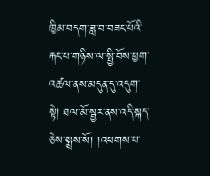ཁྱིམ་བདག་ཟླ་བ་བཟང་པོའི་རྐང་པ་གཉིས་ལ་སྤྱི་བོས་ཕྱག་འཚལ་ནས་མདུན་དུ་འདུག་སྟེ། ཐལ་མོ་སྦྱར་ནས་འདི་སྐད་ཅེས་སྨྲས་སོ། །འཕགས་པ་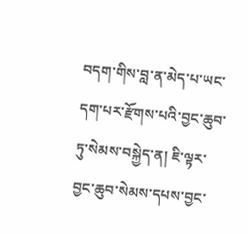བདག་གིས་བླ་ན་མེད་པ་ཡང་དག་པར་རྫོགས་པའི་བྱང་ཆུབ་ཏུ་སེམས་བསྐྱེད་ན། ཇི་ལྟར་བྱང་ཆུབ་སེམས་དཔས་བྱང་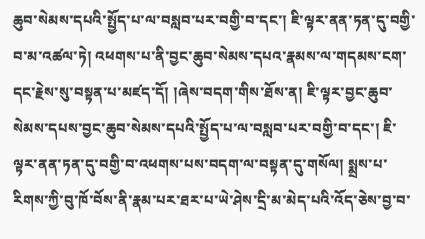ཆུབ་སེམས་དཔའི་སྤྱོད་པ་ལ་བསླབ་པར་བགྱི་བ་དང་། ཇི་ལྟར་ནན་ཏན་དུ་བགྱི་བ་མ་འཚལ་ཏེ། འཕགས་པ་ནི་བྱང་ཆུབ་སེམས་དཔའ་རྣམས་ལ་གདམས་ངག་དང་རྗེས་སུ་བསྟན་པ་མཛད་དོ། །ཞེས་བདག་གིས་ཐོས་ན། ཇི་ལྟར་བྱང་ཆུབ་སེམས་དཔས་བྱང་ཆུབ་སེམས་དཔའི་སྤྱོད་པ་ལ་བསླབ་པར་བགྱི་བ་དང་། ཇི་ལྟར་ནན་ཏན་དུ་བགྱི་བ་འཕགས་པས་བདག་ལ་བསྟན་དུ་གསོལ། སྨྲས་པ་རིགས་ཀྱི་བུ་ཁོ་བོས་ནི་རྣམ་པར་ཐར་པ་ཡེ་ཤེས་དྲི་མ་མེད་པའི་འོད་ཅེས་བྱ་བ་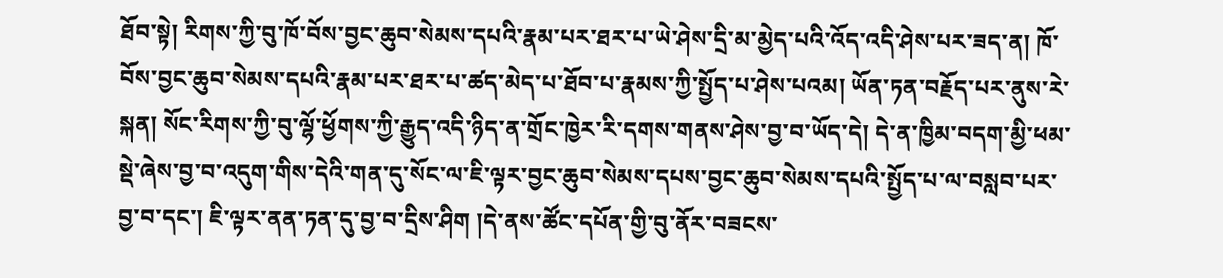ཐོབ་སྟེ། རིགས་ཀྱི་བུ་ཁོ་བོས་བྱང་ཆུབ་སེམས་དཔའི་རྣམ་པར་ཐར་པ་ཡེ་ཤེས་དྲི་མ་མྱེད་པའི་འོད་འདི་ཤེས་པར་ཟད་ན། ཁོ་བོས་བྱང་ཆུབ་སེམས་དཔའི་རྣམ་པར་ཐར་པ་ཚད་མེད་པ་ཐོབ་པ་རྣམས་ཀྱི་སྤྱོད་པ་ཤེས་པའམ། ཡོན་ཏན་བརྗོད་པར་ནུས་རེ་སྐན། སོང་རིགས་ཀྱི་བུ་ལྷོ་ཕྱོགས་ཀྱི་རྒྱུད་འདི་ཉིད་ན་གྲོང་ཁྱེར་རི་དགས་གནས་ཤེས་བྱ་བ་ཡོད་དེ། དེ་ན་ཁྱིམ་བདག་མྱི་ཕམ་སྡེ་ཞེས་བྱ་བ་འདུག་གིས་དེའི་གན་དུ་སོང་ལ་ཇི་ལྟར་བྱང་ཆུབ་སེམས་དཔས་བྱང་ཆུབ་སེམས་དཔའི་སྤྱོད་པ་ལ་བསླབ་པར་བྱ་བ་དང་། ཇི་ལྟར་ནན་ཏན་དུ་བྱ་བ་དྲིས་ཤིག །དེ་ནས་ཚོང་དཔོན་གྱི་བུ་ནོར་བཟངས་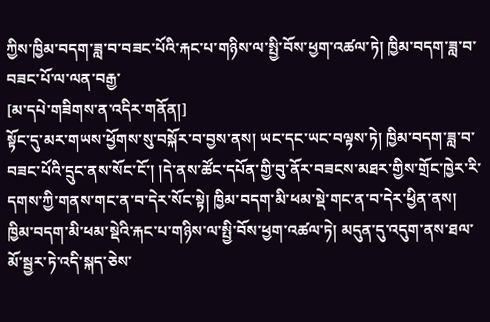ཀྱིས་ཁྱིམ་བདག་ཟླ་བ་བཟང་པོའི་རྐང་པ་གཉིས་ལ་སྤྱི་བོས་ཕྱག་འཚལ་ཏེ། ཁྱིམ་བདག་ཟླ་བ་བཟང་པོ་ལ་ལན་བརྒྱ་
[མ་དཔེ་གཟིགས་ན་འདིར་གནོན།]
སྟོང་དུ་མར་གཡས་ཕྱོགས་སུ་བསྐོར་བ་བྱས་ནས། ཡང་དང་ཡང་བལྟས་ཏེ། ཁྱིམ་བདག་ཟླ་བ་བཟང་པོའི་དྲུང་ནས་སོང་ངོ་། །དེ་ནས་ཚོང་དཔོན་གྱི་བུ་ནོར་བཟངས་མཐར་གྱིས་གྲོང་ཁྱེར་རི་དགས་ཀྱི་གནས་གང་ན་བ་དེར་སོང་སྟེ། ཁྱིམ་བདག་མི་ཕམ་སྡེ་གང་ན་བ་དེར་ཕྱིན་ནས། ཁྱིམ་བདག་མི་ཕམ་སྡེའི་རྐང་པ་གཉིས་ལ་སྤྱི་བོས་ཕྱག་འཚལ་ཏེ། མདུན་དུ་འདུག་ནས་ཐལ་མོ་སྦྱར་ཏེ་འདི་སྐད་ཅེས་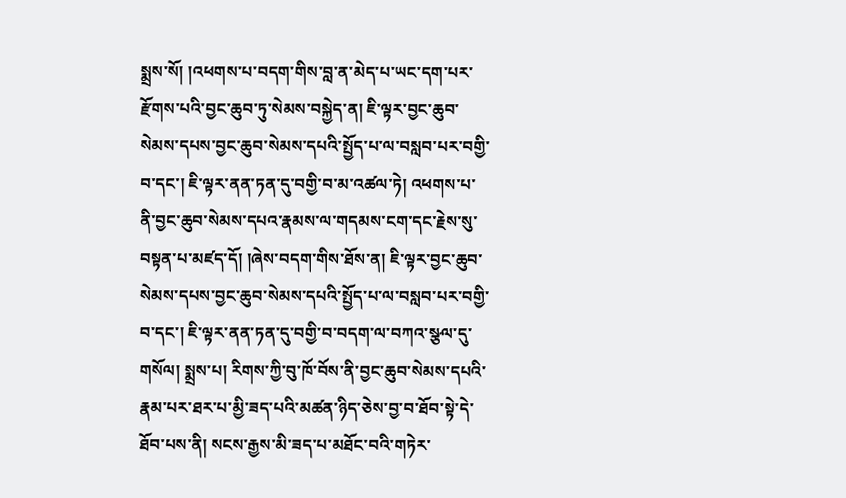སྨྲས་སོ། །འཕགས་པ་བདག་གིས་བླ་ན་མེད་པ་ཡང་དག་པར་རྫོགས་པའི་བྱང་ཆུབ་ཏུ་སེམས་བསྐྱེད་ན། ཇི་ལྟར་བྱང་ཆུབ་སེམས་དཔས་བྱང་ཆུབ་སེམས་དཔའི་སྤྱོད་པ་ལ་བསླབ་པར་བགྱི་བ་དང་། ཇི་ལྟར་ནན་ཏན་དུ་བགྱི་བ་མ་འཚལ་ཏེ། འཕགས་པ་ནི་བྱང་ཆུབ་སེམས་དཔའ་རྣམས་ལ་གདམས་ངག་དང་རྗེས་སུ་བསྟན་པ་མཛད་དོ། །ཞེས་བདག་གིས་ཐོས་ན། ཇི་ལྟར་བྱང་ཆུབ་སེམས་དཔས་བྱང་ཆུབ་སེམས་དཔའི་སྤྱོད་པ་ལ་བསླབ་པར་བགྱི་བ་དང་། ཇི་ལྟར་ནན་ཏན་དུ་བགྱི་བ་བདག་ལ་བཀའ་སྩལ་དུ་གསོལ། སྨྲས་པ། རིགས་ཀྱི་བུ་ཁོ་བོས་ནི་བྱང་ཆུབ་སེམས་དཔའི་རྣམ་པར་ཐར་པ་མྱི་ཟད་པའི་མཚན་ཉིད་ཅེས་བྱ་བ་ཐོབ་སྟེ་དེ་ཐོབ་པས་ནི། སངས་རྒྱས་མི་ཟད་པ་མཐོང་བའི་གཏེར་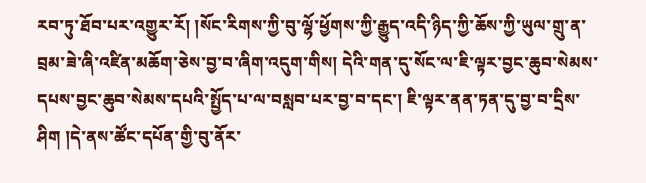རབ་ཏུ་ཐོབ་པར་འགྱུར་རོ། །སོང་རིགས་ཀྱི་བུ་ལྷོ་ཕྱོགས་ཀྱི་རྒྱུད་འདི་ཉིད་ཀྱི་ཆོས་ཀྱི་ཡུལ་གྲུ་ན་བྲམ་ཟེ་ཞི་འཛིན་མཆོག་ཅེས་བྱ་བ་ཞིག་འདུག་གིས། དེའི་གན་དུ་སོང་ལ་ཇི་ལྟར་བྱང་ཆུབ་སེམས་དཔས་བྱང་ཆུབ་སེམས་དཔའི་སྤྱོད་པ་ལ་བསླབ་པར་བྱ་བ་དང་། ཇི་ལྟར་ནན་ཏན་དུ་བྱ་བ་དྲིས་ཤིག །དེ་ནས་ཚོང་དཔོན་གྱི་བུ་ནོར་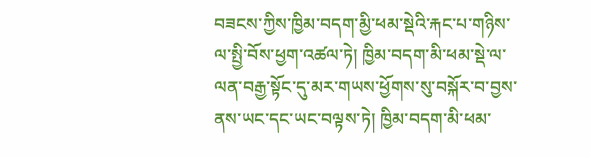བཟངས་ཀྱིས་ཁྱིམ་བདག་མྱི་ཕམ་སྡེའི་རྐང་པ་གཉིས་ལ་སྤྱི་བོས་ཕྱག་འཚལ་ཏེ། ཁྱིམ་བདག་མི་ཕམ་སྡེ་ལ་ལན་བརྒྱ་སྟོང་དུ་མར་གཡས་ཕྱོགས་སུ་བསྐོར་བ་བྱས་ནས་ཡང་དང་ཡང་བལྟས་ཏེ། ཁྱིམ་བདག་མི་ཕམ་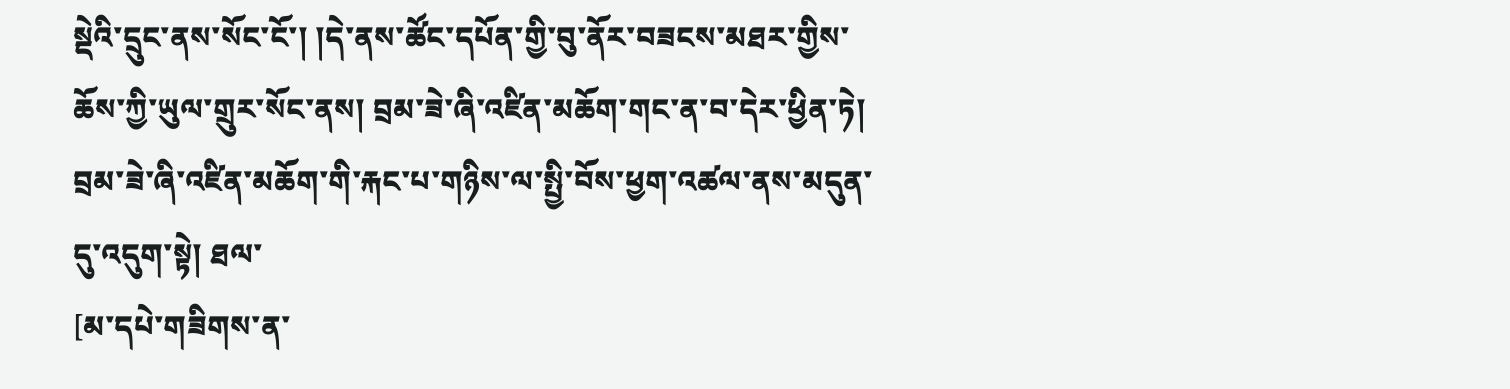སྡེའི་དྲུང་ནས་སོང་ངོ་། །དེ་ནས་ཚོང་དཔོན་གྱི་བུ་ནོར་བཟངས་མཐར་གྱིས་ཆོས་ཀྱི་ཡུལ་གྲུར་སོང་ནས། བྲམ་ཟེ་ཞི་འཛིན་མཆོག་གང་ན་བ་དེར་ཕྱིན་ཏེ། བྲམ་ཟེ་ཞི་འཛིན་མཆོག་གི་རྐང་པ་གཉིས་ལ་སྤྱི་བོས་ཕྱག་འཚལ་ནས་མདུན་དུ་འདུག་སྟེ། ཐལ་
[མ་དཔེ་གཟིགས་ན་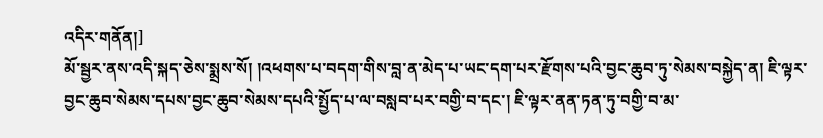འདིར་གནོན།]
མོ་སྦྱར་ནས་འདི་སྐད་ཅེས་སྨྲས་སོ། །འཕགས་པ་བདག་གིས་བླ་ན་མེད་པ་ཡང་དག་པར་རྫོགས་པའི་བྱང་ཆུབ་ཏུ་སེམས་བསྐྱེད་ན། ཇི་ལྟར་བྱང་ཆུབ་སེམས་དཔས་བྱང་ཆུབ་སེམས་དཔའི་སྤྱོད་པ་ལ་བསླབ་པར་བགྱི་བ་དང་། ཇི་ལྟར་ནན་ཏན་ཏུ་བགྱི་བ་མ་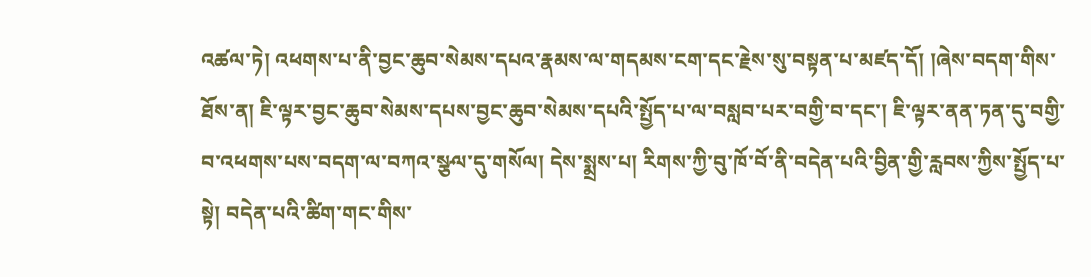འཚལ་ཏེ། འཕགས་པ་ནི་བྱང་ཆུབ་སེམས་དཔའ་རྣམས་ལ་གདམས་ངག་དང་རྗེས་སུ་བསྟན་པ་མཛད་དོ། །ཞེས་བདག་གིས་ཐོས་ན། ཇི་ལྟར་བྱང་ཆུབ་སེམས་དཔས་བྱང་ཆུབ་སེམས་དཔའི་སྤྱོད་པ་ལ་བསླབ་པར་བགྱི་བ་དང་། ཇི་ལྟར་ནན་ཏན་དུ་བགྱི་བ་འཕགས་པས་བདག་ལ་བཀའ་སྩལ་དུ་གསོལ། དེས་སྨྲས་པ། རིགས་ཀྱི་བུ་ཁོ་བོ་ནི་བདེན་པའི་བྱིན་གྱི་རླབས་ཀྱིས་སྤྱོད་པ་སྟེ། བདེན་པའི་ཚིག་གང་གིས་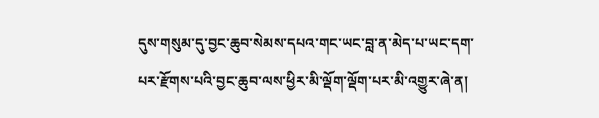དུས་གསུམ་དུ་བྱང་ཆུབ་སེམས་དཔའ་གང་ཡང་བླ་ན་མེད་པ་ཡང་དག་པར་རྫོགས་པའི་བྱང་ཆུབ་ལས་ཕྱིར་མི་ལྡོག་ལྡོག་པར་མི་འགྱུར་ཞེ་ན།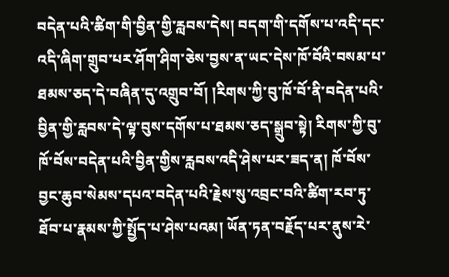བདེན་པའི་ཚིག་གི་བྱིན་གྱི་རླབས་དེས། བདག་གི་དགོས་པ་འདི་དང་འདི་ཞིག་གྲུབ་པར་ཤོག་ཤིག་ཅེས་བྱས་ན་ཡང་དེས་ཁོ་བོའི་བསམ་པ་ཐམས་ཅད་དེ་བཞིན་དུ་འགྲུབ་བོ། །རིགས་ཀྱི་བུ་ཁོ་བོ་ནི་བདེན་པའི་བྱིན་གྱི་རླབས་དེ་ལྟ་བུས་དགོས་པ་ཐམས་ཅད་སྒྲུབ་སྟེ། རིགས་ཀྱི་བུ་ཁོ་བོས་བདེན་པའི་བྱིན་གྱིས་རླབས་འདི་ཤེས་པར་ཟད་ན། ཁོ་བོས་བྱང་ཆུབ་སེམས་དཔའ་བདེན་པའི་རྗེས་སུ་འབྲང་བའི་ཚིག་རབ་ཏུ་ཐོབ་པ་རྣམས་ཀྱི་སྤྱོད་པ་ཤེས་པའམ། ཡོན་ཏན་བརྗོད་པར་ནུས་རེ་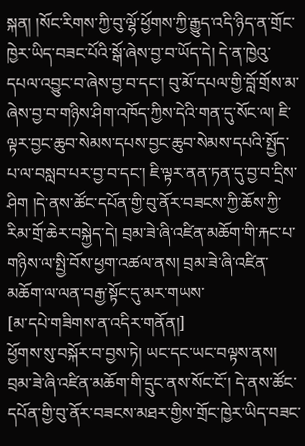སྐན། །སོང་རིགས་ཀྱི་བུ་ལྷོ་ཕྱོགས་ཀྱི་རྒྱུད་འདི་ཉིད་ན་གྲོང་ཁྱེར་ཡིད་བཟང་པོའི་སྒོ་ཞེས་བྱ་བ་ཡོད་དེ། དེ་ན་ཁྱེའུ་དཔལ་འབྱུང་བ་ཞེས་བྱ་བ་དང་། བུ་མོ་དཔལ་གྱི་བློ་གྲོས་མ་ཞེས་བྱ་བ་གཉིས་ཤིག་འཁོད་ཀྱིས་དེའི་གན་དུ་སོང་ལ། ཇི་ལྟར་བྱང་ཆུབ་སེམས་དཔས་བྱང་ཆུབ་སེམས་དཔའི་སྤྱོད་པ་ལ་བསླབ་པར་བྱ་བ་དང་། ཇི་ལྟར་ནན་ཏན་དུ་བྱ་བ་དྲིས་ཤིག །དེ་ནས་ཚོང་དཔོན་གྱི་བུ་ནོར་བཟངས་ཀྱི་ཆོས་ཀྱི་རིམ་གྲོ་ཆེར་བསྐྱེད་དེ། བྲམ་ཟེ་ཞི་འཛིན་མཆོག་གི་རྐང་པ་གཉིས་ལ་སྤྱི་བོས་ཕྱག་འཚལ་ནས། བྲམ་ཟེ་ཞི་འཛིན་མཆོག་ལ་ལན་བརྒྱ་སྟོང་དུ་མར་གཡས་
[མ་དཔེ་གཟིགས་ན་འདིར་གནོན།]
ཕྱོགས་སུ་བསྐོར་བ་བྱས་ཏེ། ཡང་དང་ཡང་བལྟས་ནས། བྲམ་ཟེ་ཞི་འཛིན་མཆོག་གི་དྲུང་ནས་སོང་ངོ་། དེ་ནས་ཚོང་དཔོན་གྱི་བུ་ནོར་བཟངས་མཐར་གྱིས་གྲོང་ཁྱེར་ཡིད་བཟང་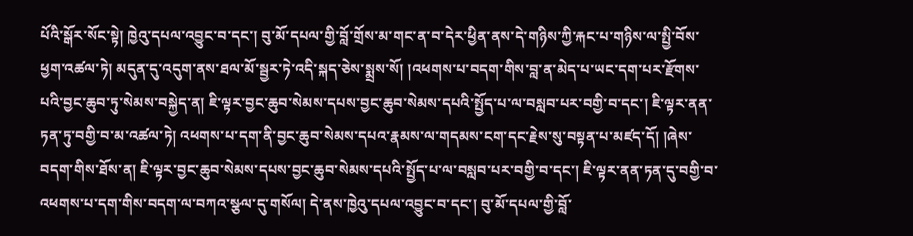པོའི་སྒོར་སོང་སྟེ། ཁྱེའུ་དཔལ་འབྱུང་བ་དང་། བུ་མོ་དཔལ་གྱི་བློ་གྲོས་མ་གང་ན་བ་དེར་ཕྱིན་ནས་དེ་གཉིས་ཀྱི་རྐང་པ་གཉིས་ལ་སྤྱི་བོས་ཕྱག་འཚལ་ཏེ། མདུན་དུ་འདུག་ནས་ཐལ་མོ་སྦྱར་ཏེ་འདི་སྐད་ཅེས་སྨྲས་སོ། །འཕགས་པ་བདག་གིས་བླ་ན་མེད་པ་ཡང་དག་པར་རྫོགས་པའི་བྱང་ཆུབ་ཏུ་སེམས་བསྐྱེད་ན། ཇི་ལྟར་བྱང་ཆུབ་སེམས་དཔས་བྱང་ཆུབ་སེམས་དཔའི་སྤྱོད་པ་ལ་བསླབ་པར་བགྱི་བ་དང་། ཇི་ལྟར་ནན་ཏན་ཏུ་བགྱི་བ་མ་འཚལ་ཏེ། འཕགས་པ་དག་ནི་བྱང་ཆུབ་སེམས་དཔའ་རྣམས་ལ་གདམས་ངག་དང་རྗེས་སུ་བསྟན་པ་མཛད་དོ། །ཞེས་བདག་གིས་ཐོས་ན། ཇི་ལྟར་བྱང་ཆུབ་སེམས་དཔས་བྱང་ཆུབ་སེམས་དཔའི་སྤྱོད་པ་ལ་བསླབ་པར་བགྱི་བ་དང་། ཇི་ལྟར་ནན་ཏན་དུ་བགྱི་བ་འཕགས་པ་དག་གིས་བདག་ལ་བཀའ་སྩལ་དུ་གསོལ། དེ་ནས་ཁྱེའུ་དཔལ་འབྱུང་བ་དང་། བུ་མོ་དཔལ་གྱི་བློ་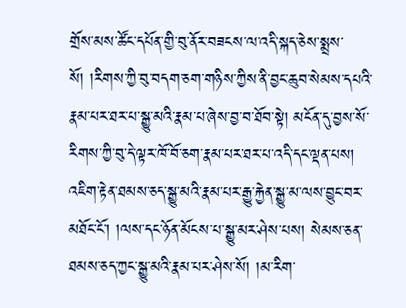གྲོས་མས་ཚོང་དཔོན་གྱི་བུ་ནོར་བཟངས་ལ་འདི་སྐད་ཅེས་སྨྲས་སོ། །རིགས་ཀྱི་བུ་བདག་ཅག་གཉིས་ཀྱིས་ནི་བྱང་ཆུབ་སེམས་དཔའི་རྣམ་པར་ཐར་པ་སྒྱུ་མའི་རྣམ་པ་ཞེས་བྱ་བ་ཐོབ་སྟེ། མངོན་དུ་བྱས་སོ་རིགས་ཀྱི་བུ་དེ་ལྟར་ཁོ་བོ་ཅག་རྣམ་པར་ཐར་པ་འདི་དང་ལྡན་པས། འཇིག་རྟེན་ཐམས་ཅད་སྒྱུ་མའི་རྣམ་པར་རྒྱུ་རྐྱེན་སྒྱུ་མ་ལས་བྱུང་བར་མཐོང་ངོ་། །ལས་དང་ཉོན་མོངས་པ་སྒྱུ་མར་ཤེས་པས། སེམས་ཅན་ཐམས་ཅད་ཀྱང་སྒྱུ་མའི་རྣམ་པར་ཤེས་སོ། །མ་རིག་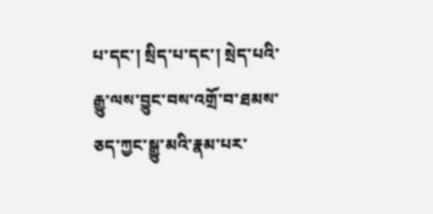པ་དང་། སྲིད་པ་དང་། སྲེད་པའི་རྒྱུ་ལས་བྱུང་བས་འགྲོ་བ་ཐམས་ཅད་ཀྱང་སྒྱུ་མའི་རྣམ་པར་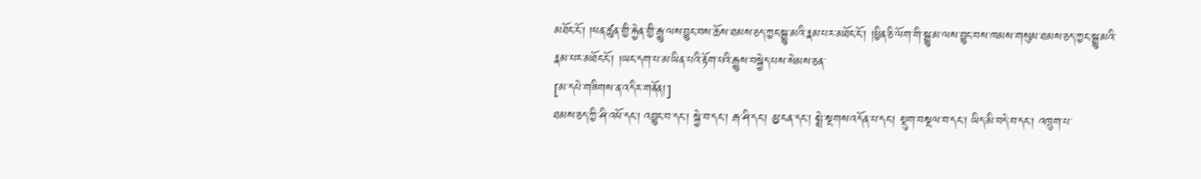མཐོང་ངོ་། །ཕན་ཚུན་གྱི་རྐྱེན་གྱི་རྒྱུ་ལས་བྱུང་བས་ཆོས་ཐམས་ཅད་ཀྱང་སྒྱུ་མའི་རྣམ་པར་མཐོང་ངོ་། །ཕྱིན་ཅི་ལོག་གི་སྒྱུ་མ་ལས་བྱུང་བས་ཁམས་གསུམ་ཐམས་ཅད་ཀྱང་སྒྱུ་མའི་རྣམ་པར་མཐོང་ངོ་། །ཡང་དག་པ་མ་ཡིན་པའི་རྟོག་པའི་རྒྱུས་བསྐྱེད་པས་སེམས་ཅན་
[མ་དཔེ་གཟིགས་ན་འདིར་གནོན།]
ཐམས་ཅད་ཀྱི་ཤི་འཕོ་དང་། འབྱུང་བ་དང་། སྐྱེ་བ་དང་། རྒ་ཤི་དང་། མྱ་ངན་དང་། སྨྲེ་སྔགས་འདོན་པ་དང་། སྡུག་བསྔལ་བ་དང་། ཡིད་མི་བདེ་བ་དང་། འཁྲུག་པ་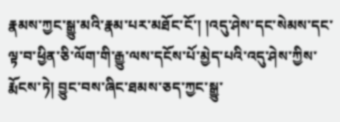རྣམས་ཀྱང་སྒྱུ་མའི་རྣམ་པར་མཐོང་ངོ་། །འདུ་ཤེས་དང་སེམས་དང་ལྟ་བ་ཕྱིན་ཅི་ལོག་གི་རྒྱུ་ལས་དངོས་པོ་མྱེད་པའི་འདུ་ཤེས་ཀྱིས་རྨོངས་ཏེ། བྱུང་བས་ཞིང་ཐམས་ཅད་ཀྱང་སྒྱུ་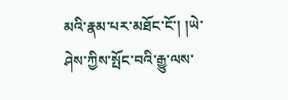མའི་རྣམ་པར་མཐོང་ངོ་། །ཡེ་ཤེས་ཀྱིས་སྤོང་བའི་རྒྱུ་ལས་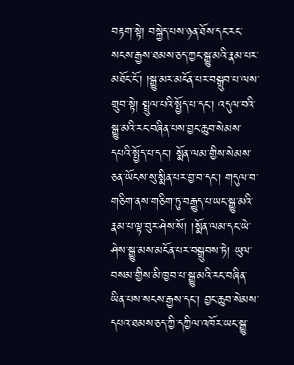བརྟག་སྟེ། བསྐྱེད་པས་ཉན་ཐོས་དང་རང་སངས་རྒྱས་ཐམས་ཅད་ཀྱང་སྒྱུ་མའི་རྣམ་པར་མཐོང་ངོ་། །སྒྱུ་མར་མངོན་པར་བསྒྲུབ་པ་ལས་གྲུབ་སྟེ། སྤྲུལ་པའི་སྤྱོད་པ་དང་། འདུལ་བའི་སྒྱུ་མའི་རང་བཞིན་པས་བྱང་ཆུབ་སེམས་དཔའི་སྤྱོད་པ་དང་། སྨོན་ལམ་གྱིས་སེམས་ཅན་ཡོངས་སུ་སྨིན་པར་བྱ་བ་དང་། གདུལ་བ་གཅིག་ནས་གཅིག་ཏུ་བརྒྱུད་པ་ཡང་སྒྱུ་མའི་རྣམ་པ་ལྟ་བུར་ཤེས་སོ། །སྨོན་ལམ་དང་ཡེ་ཤེས་སྒྱུ་མས་མངོན་པར་བསྒྲུབས་ཏེ། ཡུལ་བསམ་གྱིས་མི་ཁྱབ་པ་སྒྱུ་མའི་རང་བཞིན་ཡིན་པས་སངས་རྒྱས་དང་། བྱང་ཆུབ་སེམས་དཔའ་ཐམས་ཅད་ཀྱི་དཀྱིལ་འཁོར་ཡང་སྒྱུ་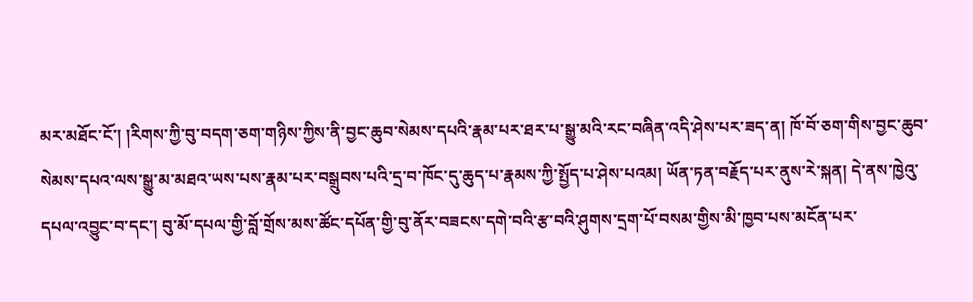མར་མཐོང་ངོ་། །རིགས་ཀྱི་བུ་བདག་ཅག་གཉིས་ཀྱིས་ནི་བྱང་ཆུབ་སེམས་དཔའི་རྣམ་པར་ཐར་པ་སྒྱུ་མའི་རང་བཞིན་འདི་ཤེས་པར་ཟད་ན། ཁོ་བོ་ཅག་གིས་བྱང་ཆུབ་སེམས་དཔའ་ལས་སྒྱུ་མ་མཐའ་ཡས་པས་རྣམ་པར་བསྒྲུབས་པའི་དྲ་བ་ཁོང་དུ་ཆུད་པ་རྣམས་ཀྱི་སྤྱོད་པ་ཤེས་པའམ། ཡོན་ཏན་བརྗོད་པར་ནུས་རེ་སྐན། དེ་ནས་ཁྱེའུ་དཔལ་འབྱུང་བ་དང་། བུ་མོ་དཔལ་གྱི་བློ་གྲོས་མས་ཚོང་དཔོན་གྱི་བུ་ནོར་བཟངས་དགེ་བའི་རྩ་བའི་ཤུགས་དྲག་པོ་བསམ་གྱིས་མི་ཁྱབ་པས་མངོན་པར་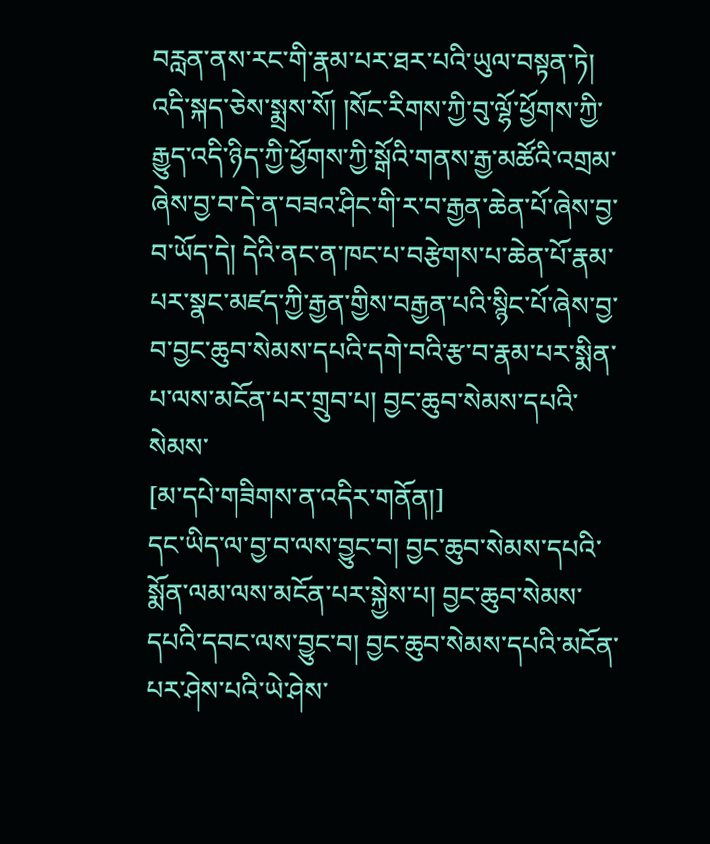བརླན་ནས་རང་གི་རྣམ་པར་ཐར་པའི་ཡུལ་བསྟན་ཏེ། འདི་སྐད་ཅེས་སྨྲས་སོ། །སོང་རིགས་ཀྱི་བུ་ལྷོ་ཕྱོགས་ཀྱི་རྒྱུད་འདི་ཉིད་ཀྱི་ཕྱོགས་ཀྱི་སྒོའི་གནས་རྒྱ་མཚོའི་འགྲམ་ཞེས་བྱ་བ་དེ་ན་བཟའ་ཤིང་གི་ར་བ་རྒྱན་ཆེན་པོ་ཞེས་བྱ་བ་ཡོད་དེ། དེའི་ནང་ན་ཁང་པ་བརྩེགས་པ་ཆེན་པོ་རྣམ་པར་སྣང་མཛད་ཀྱི་རྒྱན་གྱིས་བརྒྱན་པའི་སྙིང་པོ་ཞེས་བྱ་བ་བྱང་ཆུབ་སེམས་དཔའི་དགེ་བའི་རྩ་བ་རྣམ་པར་སྨིན་པ་ལས་མངོན་པར་གྲུབ་པ། བྱང་ཆུབ་སེམས་དཔའི་སེམས་
[མ་དཔེ་གཟིགས་ན་འདིར་གནོན།]
དང་ཡིད་ལ་བྱ་བ་ལས་བྱུང་བ། བྱང་ཆུབ་སེམས་དཔའི་སྨོན་ལམ་ལས་མངོན་པར་སྐྱེས་པ། བྱང་ཆུབ་སེམས་དཔའི་དབང་ལས་བྱུང་བ། བྱང་ཆུབ་སེམས་དཔའི་མངོན་པར་ཤེས་པའི་ཡེ་ཤེས་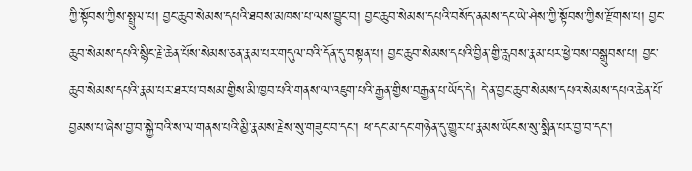ཀྱི་སྟོབས་ཀྱིས་སྤྲུལ་པ། བྱང་ཆུབ་སེམས་དཔའི་ཐབས་མཁས་པ་ལས་བྱུང་བ། བྱང་ཆུབ་སེམས་དཔའི་བསོད་ནམས་དང་ཡེ་ཤེས་ཀྱི་སྟོབས་ཀྱིས་རྫོགས་པ། བྱང་ཆུབ་སེམས་དཔའི་སྙིང་རྗེ་ཆེན་པོས་སེམས་ཅན་རྣམ་པར་གདུལ་བའི་དོན་དུ་བསྟན་པ། བྱང་ཆུབ་སེམས་དཔའི་བྱིན་གྱི་རླབས་རྣམ་པར་ཕྱེ་བས་བསྒྲུབས་པ། བྱང་ཆུབ་སེམས་དཔའི་རྣམ་པར་ཐར་པ་བསམ་གྱིས་མི་ཁྱབ་པའི་གནས་ལ་འཇུག་པའི་རྒྱན་གྱིས་བརྒྱན་པ་ཡོད་དེ། དེ་ན་བྱང་ཆུབ་སེམས་དཔའ་སེམས་དཔའ་ཆེན་པོ་བྱམས་པ་ཞེས་བྱ་བ་སྐྱེ་བའི་ས་ལ་གནས་པའི་མྱི་རྣམས་རྗེས་སུ་གཟུང་བ་དང་། ཕ་དང་མ་དང་གཉེན་དུ་གྱུར་པ་རྣམས་ཡོངས་སུ་སྨིན་པར་བྱ་བ་དང་།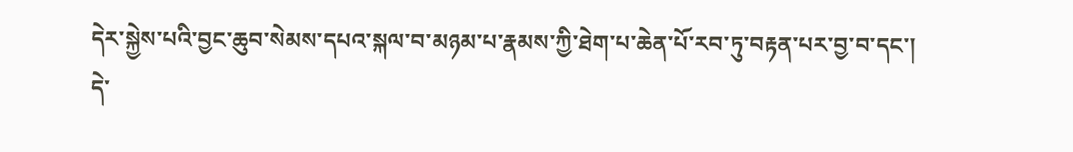དེར་སྐྱེས་པའི་བྱང་ཆུབ་སེམས་དཔའ་སྐལ་བ་མཉམ་པ་རྣམས་ཀྱི་ཐེག་པ་ཆེན་པོ་རབ་ཏུ་བརྟན་པར་བྱ་བ་དང་། དེ་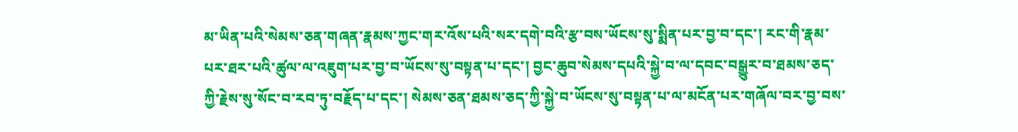མ་ཡིན་པའི་སེམས་ཅན་གཞན་རྣམས་ཀྱང་གར་འོས་པའི་སར་དགེ་བའི་རྩ་བས་ཡོངས་སུ་སྨིན་པར་བྱ་བ་དང་། རང་གི་རྣམ་པར་ཐར་པའི་ཚུལ་ལ་འཇུག་པར་བྱ་བ་ཡོངས་སུ་བསྟན་པ་དང་། བྱང་ཆུབ་སེམས་དཔའི་སྐྱེ་བ་ལ་དབང་བསྒྱུར་བ་ཐམས་ཅད་ཀྱི་རྗེས་སུ་སོང་བ་རབ་ཏུ་བརྗོད་པ་དང་། སེམས་ཅན་ཐམས་ཅད་ཀྱི་སྐྱེ་བ་ཡོངས་སུ་བསྟན་པ་ལ་མངོན་པར་གཞོལ་བར་བྱ་བས་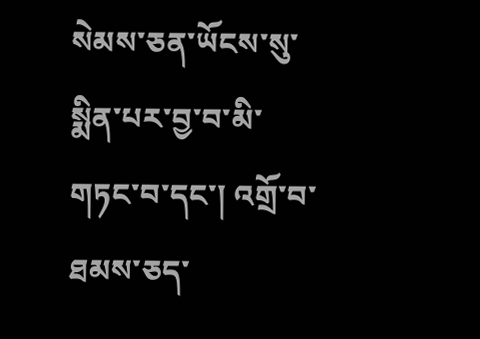སེམས་ཅན་ཡོངས་སུ་སྨིན་པར་བྱ་བ་མི་གཏང་བ་དང་། འགྲོ་བ་ཐམས་ཅད་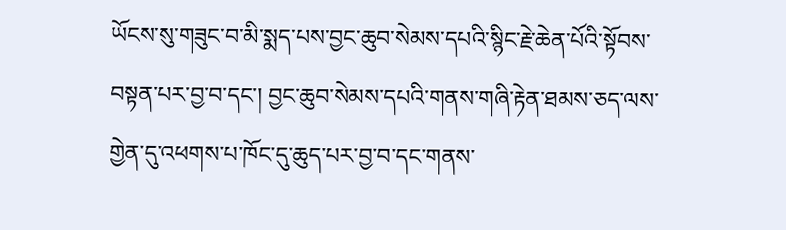ཡོངས་སུ་གཟུང་བ་མི་སྨད་པས་བྱང་ཆུབ་སེམས་དཔའི་སྙིང་རྗེ་ཆེན་པོའི་སྟོབས་བསྟན་པར་བྱ་བ་དང་། བྱང་ཆུབ་སེམས་དཔའི་གནས་གཞི་རྟེན་ཐམས་ཅད་ལས་གྱེན་དུ་འཕགས་པ་ཁོང་དུ་ཆུད་པར་བྱ་བ་དང་གནས་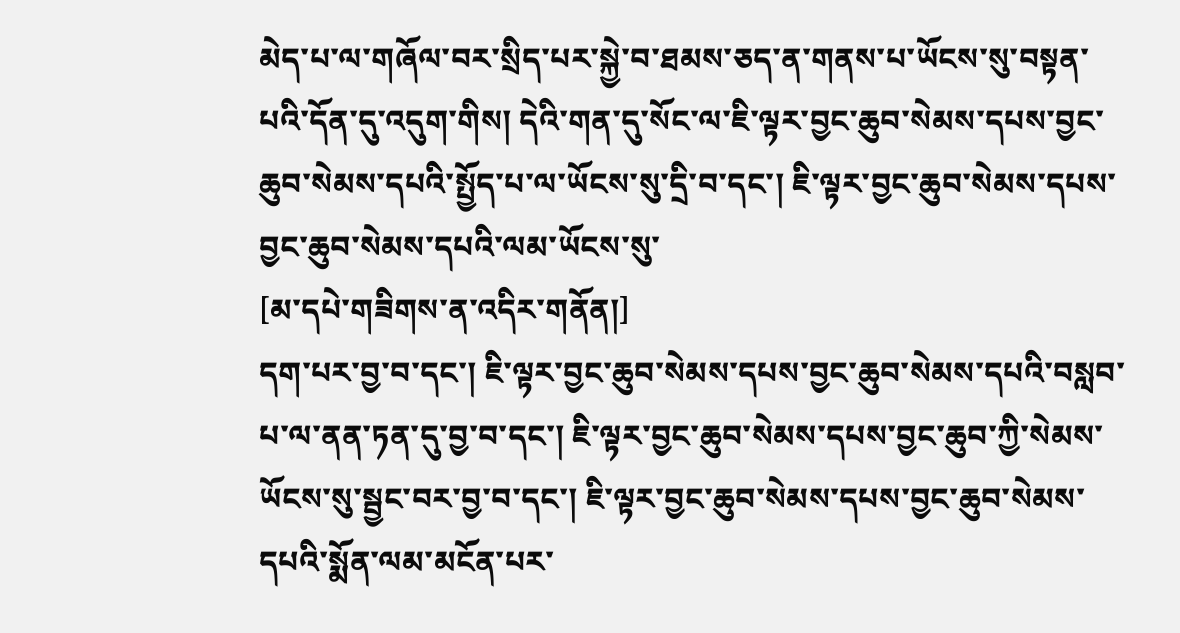མེད་པ་ལ་གཞོལ་བར་སྲིད་པར་སྐྱེ་བ་ཐམས་ཅད་ན་གནས་པ་ཡོངས་སུ་བསྟན་པའི་དོན་དུ་འདུག་གིས། དེའི་གན་དུ་སོང་ལ་ཇི་ལྟར་བྱང་ཆུབ་སེམས་དཔས་བྱང་ཆུབ་སེམས་དཔའི་སྤྱོད་པ་ལ་ཡོངས་སུ་དྲི་བ་དང་། ཇི་ལྟར་བྱང་ཆུབ་སེམས་དཔས་བྱང་ཆུབ་སེམས་དཔའི་ལམ་ཡོངས་སུ་
[མ་དཔེ་གཟིགས་ན་འདིར་གནོན།]
དག་པར་བྱ་བ་དང་། ཇི་ལྟར་བྱང་ཆུབ་སེམས་དཔས་བྱང་ཆུབ་སེམས་དཔའི་བསླབ་པ་ལ་ནན་ཏན་དུ་བྱ་བ་དང་། ཇི་ལྟར་བྱང་ཆུབ་སེམས་དཔས་བྱང་ཆུབ་ཀྱི་སེམས་ཡོངས་སུ་སྦྱང་བར་བྱ་བ་དང་། ཇི་ལྟར་བྱང་ཆུབ་སེམས་དཔས་བྱང་ཆུབ་སེམས་དཔའི་སྨོན་ལམ་མངོན་པར་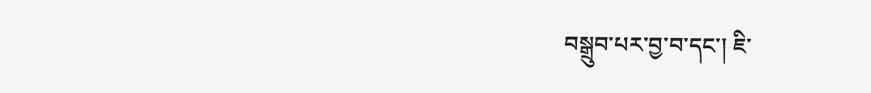བསྒྲུབ་པར་བྱ་བ་དང་། ཇི་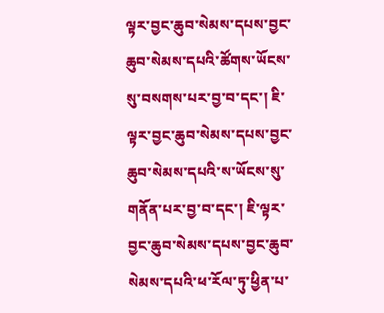ལྟར་བྱང་ཆུབ་སེམས་དཔས་བྱང་ཆུབ་སེམས་དཔའི་ཚོགས་ཡོངས་སུ་བསགས་པར་བྱ་བ་དང་། ཇི་ལྟར་བྱང་ཆུབ་སེམས་དཔས་བྱང་ཆུབ་སེམས་དཔའི་ས་ཡོངས་སུ་གནོན་པར་བྱ་བ་དང་། ཇི་ལྟར་བྱང་ཆུབ་སེམས་དཔས་བྱང་ཆུབ་སེམས་དཔའི་ཕ་རོལ་ཏུ་ཕྱིན་པ་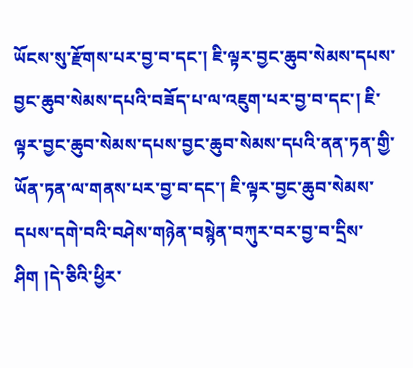ཡོངས་སུ་རྫོགས་པར་བྱ་བ་དང་། ཇི་ལྟར་བྱང་ཆུབ་སེམས་དཔས་བྱང་ཆུབ་སེམས་དཔའི་བཟོད་པ་ལ་འཇུག་པར་བྱ་བ་དང་། ཇི་ལྟར་བྱང་ཆུབ་སེམས་དཔས་བྱང་ཆུབ་སེམས་དཔའི་ནན་ཏན་གྱི་ཡོན་ཏན་ལ་གནས་པར་བྱ་བ་དང་། ཇི་ལྟར་བྱང་ཆུབ་སེམས་དཔས་དགེ་བའི་བཤེས་གཉེན་བསྙེན་བཀུར་བར་བྱ་བ་དྲིས་ཤིག །དེ་ཅིའི་ཕྱིར་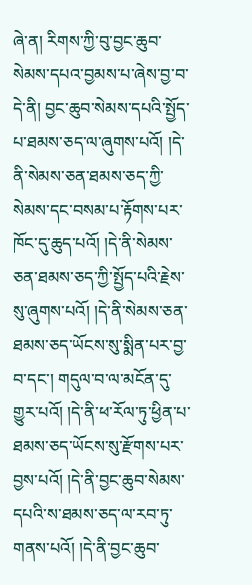ཞེ་ན། རིགས་ཀྱི་བུ་བྱང་ཆུབ་སེམས་དཔའ་བྱམས་པ་ཞེས་བྱ་བ་དེ་ནི། བྱང་ཆུབ་སེམས་དཔའི་སྤྱོད་པ་ཐམས་ཅད་ལ་ཞུགས་པའོ། །དེ་ནི་སེམས་ཅན་ཐམས་ཅད་ཀྱི་སེམས་དང་བསམ་པ་རྟོགས་པར་ཁོང་དུ་ཆུད་པའོ། །དེ་ནི་སེམས་ཅན་ཐམས་ཅད་ཀྱི་སྤྱོད་པའི་རྗེས་སུ་ཞུགས་པའོ། །དེ་ནི་སེམས་ཅན་ཐམས་ཅད་ཡོངས་སུ་སྨིན་པར་བྱ་བ་དང་། གདུལ་བ་ལ་མངོན་དུ་གྱུར་པའོ། །དེ་ནི་ཕ་རོལ་ཏུ་ཕྱིན་པ་ཐམས་ཅད་ཡོངས་སུ་རྫོགས་པར་བྱས་པའོ། །དེ་ནི་བྱང་ཆུབ་སེམས་དཔའི་ས་ཐམས་ཅད་ལ་རབ་ཏུ་གནས་པའོ། །དེ་ནི་བྱང་ཆུབ་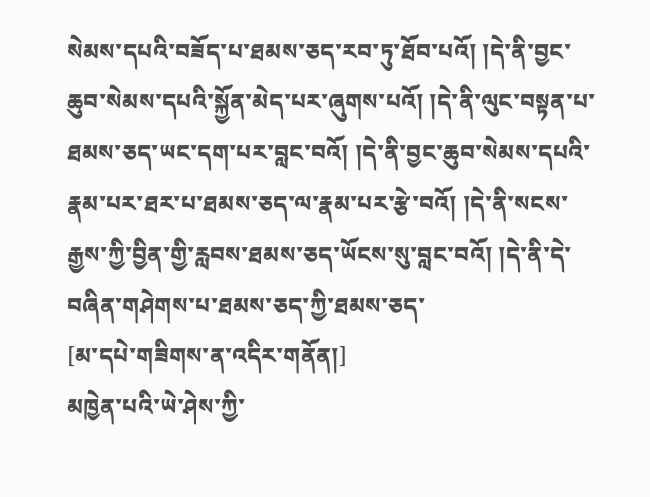སེམས་དཔའི་བཟོད་པ་ཐམས་ཅད་རབ་ཏུ་ཐོབ་པའོ། །དེ་ནི་བྱང་ཆུབ་སེམས་དཔའི་སྐྱོན་མེད་པར་ཞུགས་པའོ། །དེ་ནི་ལུང་བསྟན་པ་ཐམས་ཅད་ཡང་དག་པར་བླང་བའོ། །དེ་ནི་བྱང་ཆུབ་སེམས་དཔའི་རྣམ་པར་ཐར་པ་ཐམས་ཅད་ལ་རྣམ་པར་རྩེ་བའོ། །དེ་ནི་སངས་རྒྱས་ཀྱི་བྱིན་གྱི་རླབས་ཐམས་ཅད་ཡོངས་སུ་བླང་བའོ། །དེ་ནི་དེ་བཞིན་གཤེགས་པ་ཐམས་ཅད་ཀྱི་ཐམས་ཅད་
[མ་དཔེ་གཟིགས་ན་འདིར་གནོན།]
མཁྱེན་པའི་ཡེ་ཤེས་ཀྱི་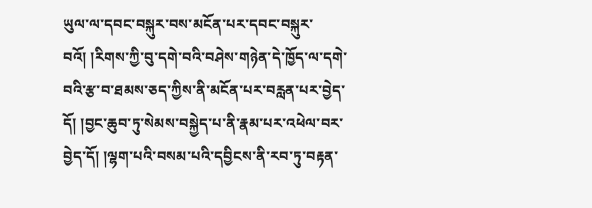ཡུལ་ལ་དབང་བསྐུར་བས་མངོན་པར་དབང་བསྐུར་བའོ། །རིགས་ཀྱི་བུ་དགེ་བའི་བཤེས་གཉེན་དེ་ཁྱོད་ལ་དགེ་བའི་རྩ་བ་ཐམས་ཅད་ཀྱིས་ནི་མངོན་པར་བརླན་པར་བྱེད་དོ། །བྱང་ཆུབ་ཏུ་སེམས་བསྐྱེད་པ་ནི་རྣམ་པར་འཕེལ་བར་བྱེད་དོ། །ལྷག་པའི་བསམ་པའི་དབྱིངས་ནི་རབ་ཏུ་བརྟན་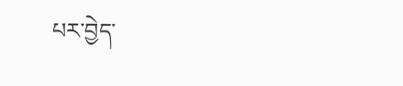པར་བྱེད་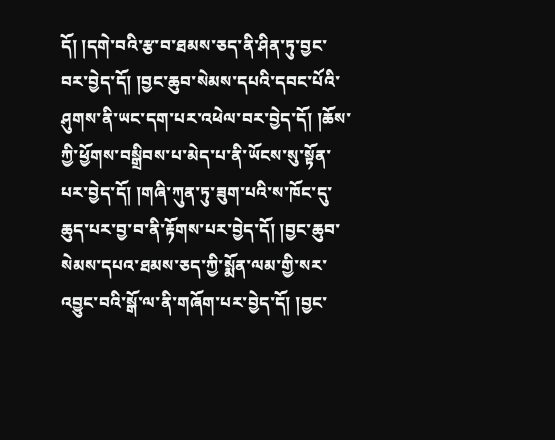དོ། །དགེ་བའི་རྩ་བ་ཐམས་ཅད་ནི་ཤིན་ཏུ་བྱང་བར་བྱེད་དོ། །བྱང་ཆུབ་སེམས་དཔའི་དབང་པོའི་ཤུགས་ནི་ཡང་དག་པར་འཕེལ་བར་བྱེད་དོ། །ཆོས་ཀྱི་ཕྱོགས་བསྒྲིབས་པ་མེད་པ་ནི་ཡོངས་སུ་སྟོན་པར་བྱེད་དོ། །གཞི་ཀུན་ཏུ་ཟུག་པའི་ས་ཁོང་དུ་ཆུད་པར་བྱ་བ་ནི་རྟོགས་པར་བྱེད་དོ། །བྱང་ཆུབ་སེམས་དཔའ་ཐམས་ཅད་ཀྱི་སྨོན་ལམ་གྱི་སར་འབྱུང་བའི་སྒོ་ལ་ནི་གཞོག་པར་བྱེད་དོ། །བྱང་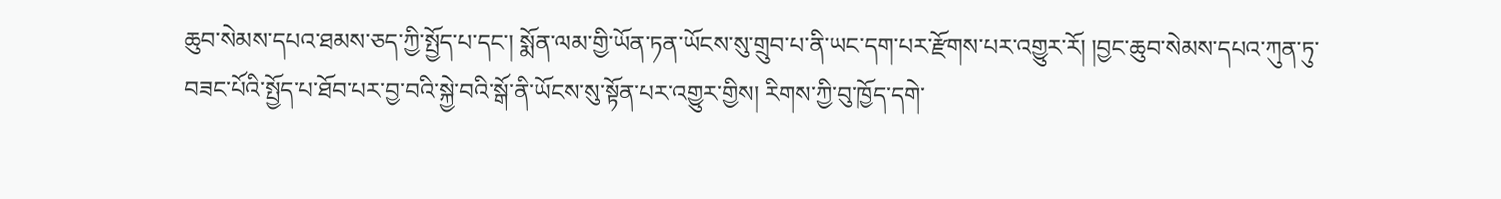ཆུབ་སེམས་དཔའ་ཐམས་ཅད་ཀྱི་སྤྱོད་པ་དང་། སྨོན་ལམ་གྱི་ཡོན་ཏན་ཡོངས་སུ་གྲུབ་པ་ནི་ཡང་དག་པར་རྫོགས་པར་འགྱུར་རོ། །བྱང་ཆུབ་སེམས་དཔའ་ཀུན་ཏུ་བཟང་པོའི་སྤྱོད་པ་ཐོབ་པར་བྱ་བའི་སྐྱེ་བའི་སྒོ་ནི་ཡོངས་སུ་སྟོན་པར་འགྱུར་གྱིས། རིགས་ཀྱི་བུ་ཁྱོད་དགེ་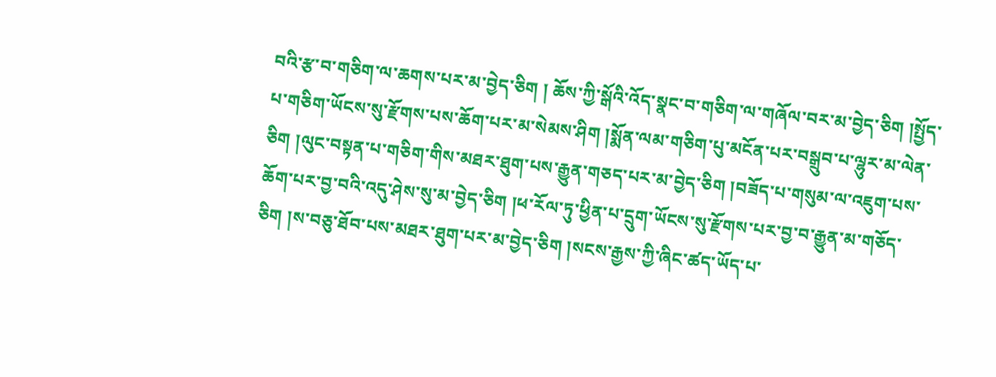བའི་རྩ་བ་གཅིག་ལ་ཆགས་པར་མ་བྱེད་ཅིག ། ཆོས་ཀྱི་སྒོའི་འོད་སྣང་བ་གཅིག་ལ་གཞོལ་བར་མ་བྱེད་ཅིག །སྤྱོད་པ་གཅིག་ཡོངས་སུ་རྫོགས་པས་ཆོག་པར་མ་སེམས་ཤིག །སྨོན་ལམ་གཅིག་པུ་མངོན་པར་བསྒྲུབ་པ་ལྷུར་མ་ལེན་ཅིག །ལུང་བསྟན་པ་གཅིག་གིས་མཐར་ཐུག་པས་རྒྱུན་གཅད་པར་མ་བྱེད་ཅིག །བཟོད་པ་གསུམ་ལ་འཇུག་པས་ཆོག་པར་བྱ་བའི་འདུ་ཤེས་སུ་མ་བྱེད་ཅིག །ཕ་རོལ་ཏུ་ཕྱིན་པ་དྲུག་ཡོངས་སུ་རྫོགས་པར་བྱ་བ་རྒྱུན་མ་གཅོད་ཅིག །ས་བཅུ་ཐོབ་པས་མཐར་ཐུག་པར་མ་བྱེད་ཅིག །སངས་རྒྱས་ཀྱི་ཞིང་ཚད་ཡོད་པ་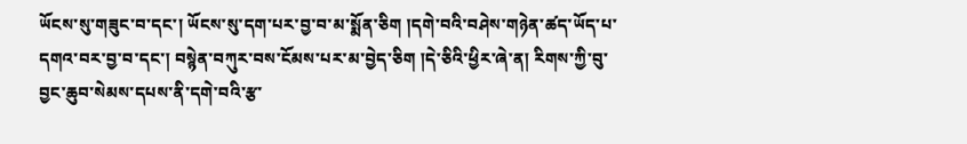ཡོངས་སུ་གཟུང་བ་དང་། ཡོངས་སུ་དག་པར་བྱ་བ་མ་སྨོན་ཅིག །དགེ་བའི་བཤེས་གཉེན་ཚད་ཡོད་པ་དགའ་བར་བྱ་བ་དང་། བསྙེན་བཀུར་བས་ངོམས་པར་མ་བྱེད་ཅིག །དེ་ཅིའི་ཕྱིར་ཞེ་ན། རིགས་ཀྱི་བུ་བྱང་ཆུབ་སེམས་དཔས་ནི་དགེ་བའི་རྩ་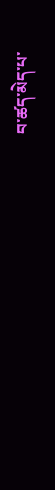བ་ཚད་མེད་པ་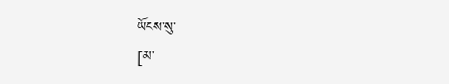ཡོངས་སུ་
[མ་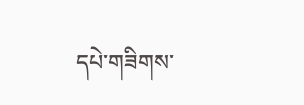དཔེ་གཟིགས་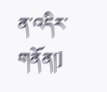ན་འདིར་གནོན།]